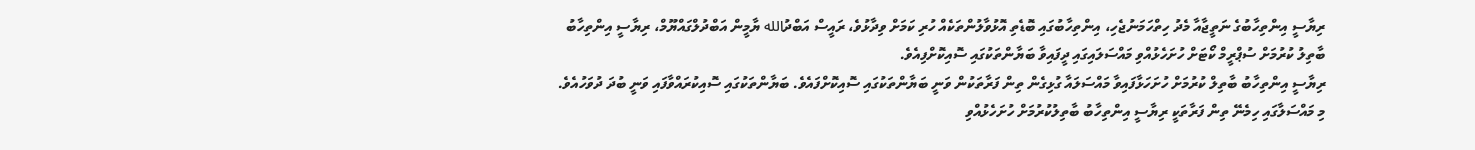ރިޔާސީ އިންތިހާބުގެ ނަތީޖާއާ މެދު ހިތްހަމަނުޖެހި، އިންތިހާބުގައި ބޮޑެތި އޮޅުވާލުންތަކެއް ހުރި ކަމަށް ވިދާޅުވެ، ރައީސް އަބްދުالله ޔާމީން އަބްދުލްގައްޔޫމް، ރިޔާސީ އިންތިހާބު ބާތިލު ކުރުމަށް ސުޕްރީމް ކޯޓަށް ހުށަހެޅުއްވި މައްސަލައިގައި ދީފައިވާ ބަޔާންތަކުގައި ސޮއިކޮށްފިއެވެ.
ރިޔާސީ އިންތިހާބު ބާތިލް ކުރުމަށް ހުށަހަޅާފައިވާ މައްސަލައާ ގުޅިގެން ތިން ފަރާތަކުން ވަނީ ބަޔާންތަކުގައި ސޮއިކޮށްފައެވެ. ބަޔާންތަކުގައި ސޮއިކުރައްވާފައި ވަނީ ބުދަ ދުވަހުއެވެ.
މި މައްސަލާގައި ހިމެނޭ ތިން ފަރާތަކީ ރިޔާސީ އިންތިހާބު ބާތިލުކުރުމަށް ހުށަހެޅުއްވި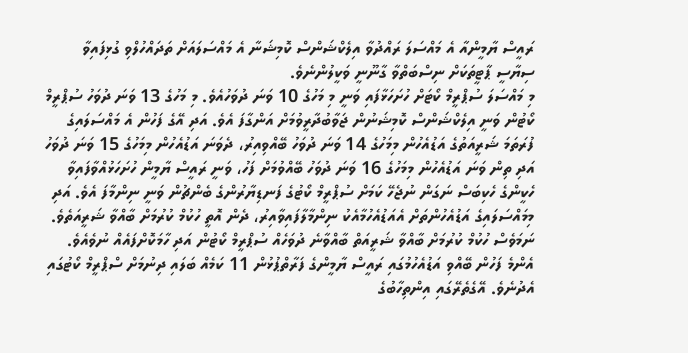ރައީސް ޔާމީންއާ އެ މައްސަލަ ރައްދުވާ އިލެކްޝަންސް ކޮމިޝަނާ އެ މައްސަލައަށް ތަދައްހުލްވި ގުޅިފައިވާ ސިޔާސީ ޕާޓީތަކަށް ނިސްބަތްވާ ގާނޫނީ ވަކީލުންނެވެ.
މި މައްސަލަ ސުޕްރީމް ކޯޓަށް ހުށަހަޅާފައި ވަނީ މި މަހުގެ 10 ވަނަ ދުވަހުއެވެ. މި މަހުގެ 13 ވަނަ ދުވަހު ސުޕްރީމް ކޯޓުން ވަނީ އިލެކްޝަންސް ކޮމިޝަނުން ޖަވާބުދާރީވުމަށް އަންގާފަ އެވެ. އަދި އޭގެ ފަހުން އެ މައްސަލައިގެ ފުރަތަމަ ޝަރީއަތުގެ އަޑުއެހުން މިމަހުގެ 14 ވަނަ ދުވަހު ބޭއްވިއިރު، ދެވަނަ އަޑުއެހުން މިމަހުގެ 15 ވަނަ ދުވަހު އަދި ތިން ވަނަ އަޑުއެހުން މިމަހުގެ 16 ވަނަ ދުވަހު ބޭއްވުމަށް ފަހު، ވަނީ ރައީސް ޔާމީން ހުށަހަޅުއްވާފައިވާ ހެކީންގެ ހެކިބަސް ނަގަން ނުޖެހޭ ކަމަށް ސުޕްރީމް ކޯޓުގެ ފަނޑިޔާރުންގެ ބެންޗުން ވަނީ ނިންމާފަ އެވެ. އަދި މިމައްސަލައިގެ އަޑުއެހުންތަށް އެއަޑުއެހުމާއެކު ނިންމާލާފައިވާއިރު، ދެން އޮތީ ހުކުމް ކުރުމަށް ބާއްވާ ޝަރީއަތެވެ.
ނަމަވެސް ހުކުމް ކުރުމަށް ބާއްވާ ޝަރީއަތް ބާއްވާނެ ދުވަހެއް ސުޕްރީމް ކޯޓުން އަދި ހާމަކޮށްފައެއް ނުވެއެވެ.
އެންމެ ފަހުން ބޭއްވި އަޑުއެހުމުގައި ރައީސް ޔާމީންގެ ފަރާތްޕުޅުން 11 ކަމެއް ބަލައި ދިނުމަށް ސްޕްރީމް ކޯޓުގައި އެދުނެވެ. އޭގެތެރޭގައި އިންތިހާބުގެ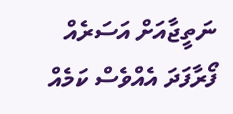ނަތީޖާއަށް އަސަރެއް ފޯރާފަދަ އެއްވެސް ކަމެއް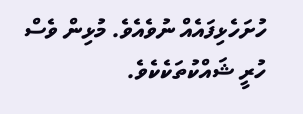ހުށަހެޅިފައެއް ނުވެއެވެ. މުޅިން ވެސް ހުރީ ޝައްކުތަކެކެވެ.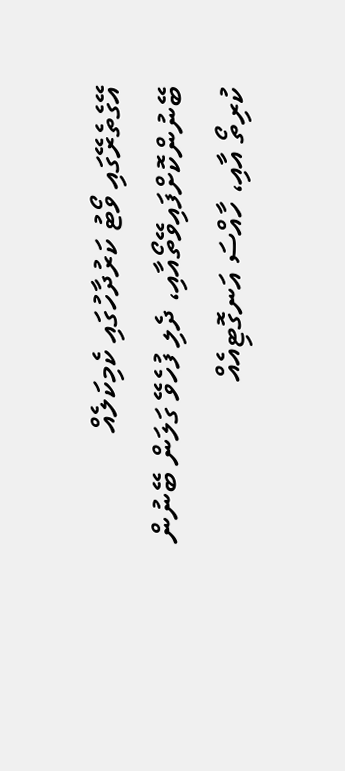އޭގެތެރޭގައި ވޯޓު ކަރުދާހުގައި ކެމިކަލެއް ބޭނުންކޮށްފައިވޭތޯއާއި، ދެލި ފުހެވޭ ގަލަން ބޭނުން ކުރިތޯ އާއި، ހާއްސަ އަނގޮޓިއެއް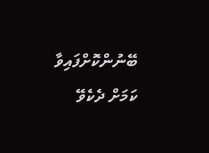ބޭނުންކޮށްފައިވާ ކަމަށް ދެކެވޭ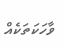ވާހަކަތަކެއް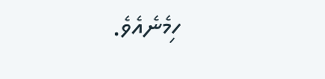ހިމެނެއެވެ.